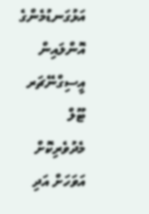އަޅުގަނޑުމެންގެ އޮންލައިން އީސިގްނޭޗަރ ޓޫލް މެދުވެރިކޮށް އަވަހަށް އަދި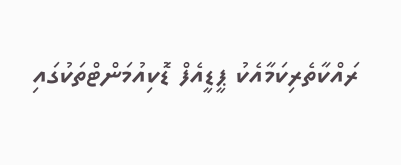ރައްކާތެރިކަމާއެކު ޕީޑީއެފް ޑޮކިއުމަންޓްތަކުގައި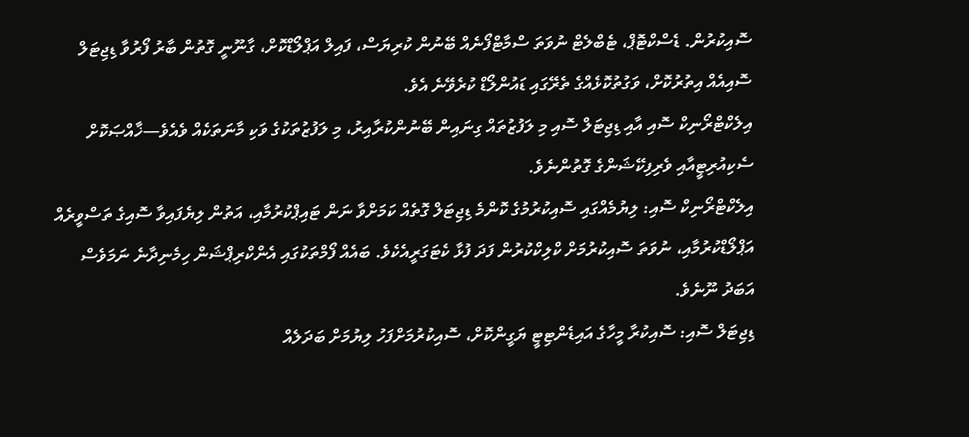ސޮއިކުރުން. ޑެސްކްޓޮޕް، ޓެބްލެޓް ނުވަތަ ސްމާޓްފޯނެއް ބޭނުން ކުރިޔަސް، ފައިލް އަޕްލޯޑްކޮށް، ގާނޫނީ ގޮތުން ބާރު ފޯރުވާ ޑިޖިޓަލް ސޮއިއެއް އިތުރުކޮށް، ވަގުތުކޮޅެއްގެ ތެރޭގައި ޑައުންލޯޑް ކުރެވޭނެ އެވެ.
އިލެކްޓްރޯނިކް ސޮއި އާއި ޑިޖިޓަލް ސޮއި މި ލަފުޒުތައް ގިނައިން ބޭނުންކުރާއިރު، މި ލަފުޒުތަކުގެ ވަކި މާނަތަކެއް ވެއެވެ—ޚާއްޞަކޮށް ސެކިއުރިޓީއާއި ވެރިފިކޭޝަންގެ ގޮތުންނެވެ.
އިލެކްޓްރޯނިކް ސޮއި: ލިޔުމެއްގައި ސޮއިކުރުމުގެ ކޮންމެ ޑިޖިޓަލް ގޮތެއް ކަމަށްވާ ނަން ޓައިޕްކުރުމާއި، އަތުން ލިޔެފައިވާ ސޮއިގެ ތަސްވީރެއް އަޕްލޯޑްކުރުމާއި، ނުވަތަ ސޮއިކުރުމަށް ކްލިކްކުރުން ފަދަ ފުޅާ ކެޓަގަރީއެކެވެ. ބައެއް ފޯމްތަކުގައި އެންކްރިޕްޝަން ހިމެނިދާނެ ނަމަވެސް އަބަދު ނޫނެވެ.
ޑިޖިޓަލް ސޮއި: ސޮއިކުރާ މީހާގެ އައިޑެންޓިޓީ ޔަގީންކޮށް، ސޮއިކުރުމަށްފަހު ލިޔުމަށް ބަދަލެއް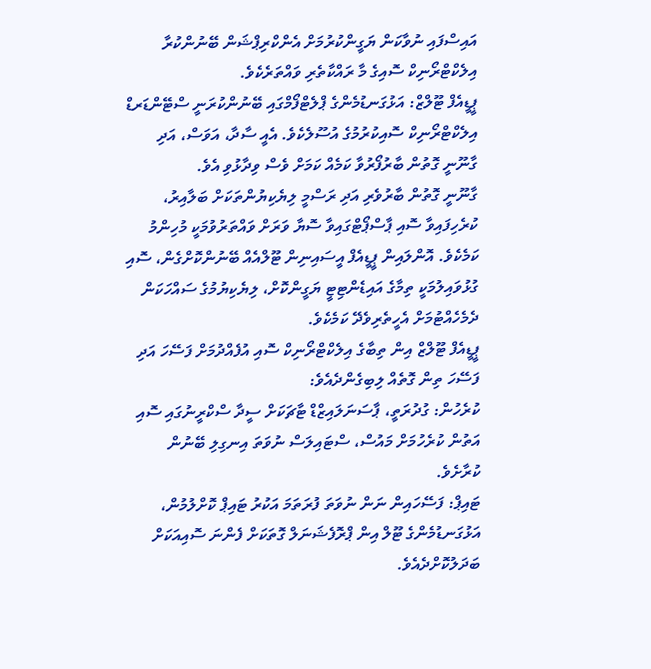އައިސްފައި ނުވާކަން ޔަގީންކުރުމަށް އެންކްރިޕްޝަން ބޭނުންކުރާ އިލެކްޓްރޯނިކް ސޮއިގެ މާ ރައްކާތެރި ވައްތަރެކެވެ.
ޕީޑީއެފް ޓޫލްޒް: އަޅުގަނޑުމެންގެ ޕްލެޓްފޯމްގައި ބޭނުންކުރަނީ ސްޓޭންޑަރޑް އިލެކްޓްރޯނިކް ސޮއިކުރުމުގެ އުސޫލެކެވެ. އެއީ ސާދާ، އަވަސް، އަދި ގާނޫނީ ގޮތުން ބާރުފޯރުވާ ކަމެއް ކަމަށް ވެސް ވިދާޅުވި އެވެ.
ގާނޫނީ ގޮތުން ބާރުވެރި އަދި ރަސްމީ ލިޔެކިޔުންތަކަށް ބަލާއިރު، ކުރެހިފައިވާ ސޮއި ޕާސްޕޯޓްގައިވާ ސޮޔާ ވަރަށް ވައްތަރުވުމަކީ މުހިންމު ކަމެކެވެ. އޮންލައިން ޕީޑީއެފް އީސައިނިން ޓޫލްއެއް ބޭނުންކޮށްގެން، ސޮއި ގުޅުވައިލުމަކީ ތިމާގެ އައިޑެންޓިޓީ ޔަގީންކޮށް، ލިޔެކިޔުމުގެ ސައްހަކަން ދެމެހެއްޓުމަށް އެހީތެރިވެދޭ ކަމެކެވެ.
ޕީޑީއެފް ޓޫލްޒް އިން ތިބާގެ އިލެކްޓްރޯނިކް ސޮއި އުފެއްދުމަށް ފަސޭހަ އަދި ފަސޭހަ ތިން ގޮތެއް ލިބިގެންދެއެވެ:
ކުރެހުން: ގުދުރަތީ، ޕާސަނަލައިޒްޑް ޓާޗަކަށް ސީދާ ސްކްރީނުގައި ސޮއި އަތުން ކުރެހުމަށް މައުސް، ސްޓައިލަސް ނުވަތަ އިނގިލި ބޭނުން ކުރާށެވެ.
ޓައިޕް: ފަސޭހައިން ނަން ނުވަތަ ފުރަތަމަ އަކުރު ޓައިޕް ކޮށްލުމުން، އަޅުގަނޑުމެންގެ ޓޫލް އިން ޕްރޮފެޝަނަލް ގޮތަކަށް ފެންނަ ސޮއިއަކަށް ބަދަލުކޮށްދެއެވެ.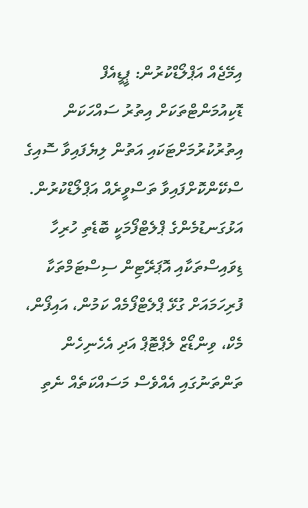އިމޭޖެއް އަޕްލޯޑްކުރުން: ޕީޑީއެފް ޑޮކިއުމަންޓްތަކަށް އިތުރު ސައްހަކަން އިތުރުކުރުމަށްޓަކައި އަތުން ލިޔެފައިވާ ސޮއިގެ ސްކޭންކޮށްފައިވާ ތަސްވީރެއް އަޕްލޯޑްކުރުން.
އަޅުގަނޑުމެންގެ ޕްލެޓްފޯމަކީ ބޮޑެތި ހުރިހާ ޑިވައިސްތަކާއި އޮޕަރޭޓިން ސިސްޓަމްތަކާ ފުރިހަމައަށް ގުޅޭ ޕްލެޓްފޯމެއް ކަމުން، އައިފޯން، މެކް، ވިންޑޯޒް ލެޕްޓޮޕް އަދި އެހެނިހެން ތަންތަނުގައި އެއްވެސް މަސައްކަތެއް ނެތި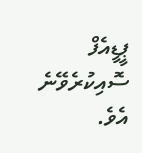ޕީޑީއެފް ސޮއިކުރެވޭނެ އެވެ.